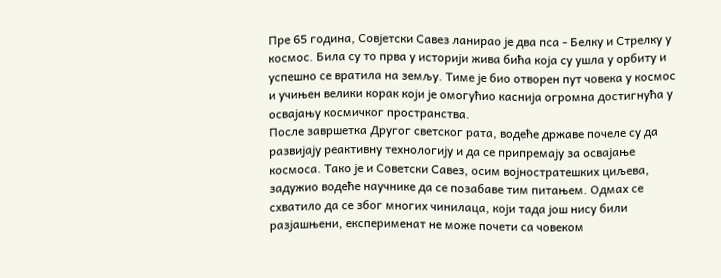Пре 65 година, Совјетски Савез ланирао је два пса - Белку и Стрелку у космос. Била су то прва у историји жива бића која су ушла у орбиту и успешно се вратила на земљу. Тиме је био отворен пут човека у космос и учињен велики корак који је омогућио каснија огромна достигнућа у освајању космичког пространства.
После завршетка Другог светског рата, водеће државе почеле су да развијају реактивну технологију и да се припремају за освајање космоса. Тако је и Советски Савез, осим војностратешких циљева, задужио водеће научнике да се позабаве тим питањем. Одмах се схватило да се због многих чинилаца, који тада још нису били разјашњени, експерименат не може почети са човеком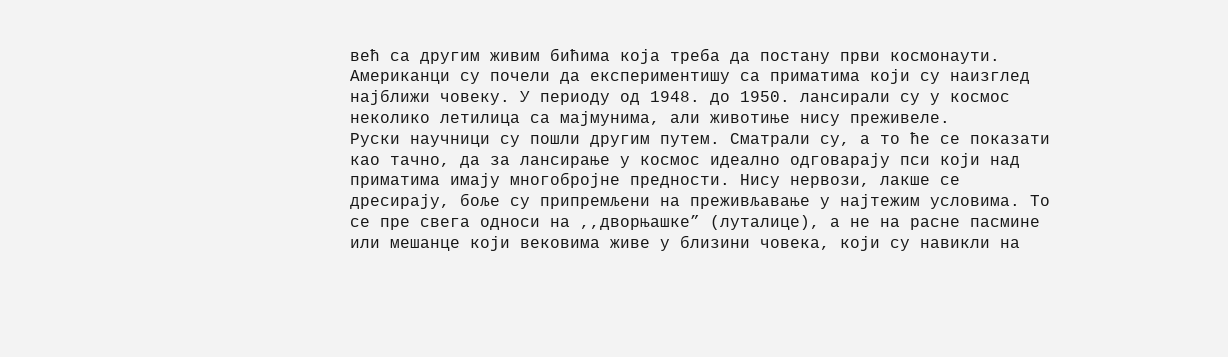већ са другим живим бићима која треба да постану први космонаути.
Американци су почели да експериментишу са приматима који су наизглед најближи човеку. У периоду од 1948. до 1950. лансирали су у космос неколико летилица са мајмунима, али животиње нису преживеле.
Руски научници су пошли другим путем. Сматрали су, а то ће се показати као тачно, да за лансирање у космос идеално одговарају пси који над приматима имају многобројне предности. Нису нервози, лакше се дресирају, боље су припремљени на преживљавање у најтежим условима. То се пре свега односи на ,,дворњашке” (луталице), а не на расне пасмине или мешанце који вековима живе у близини човека, који су навикли на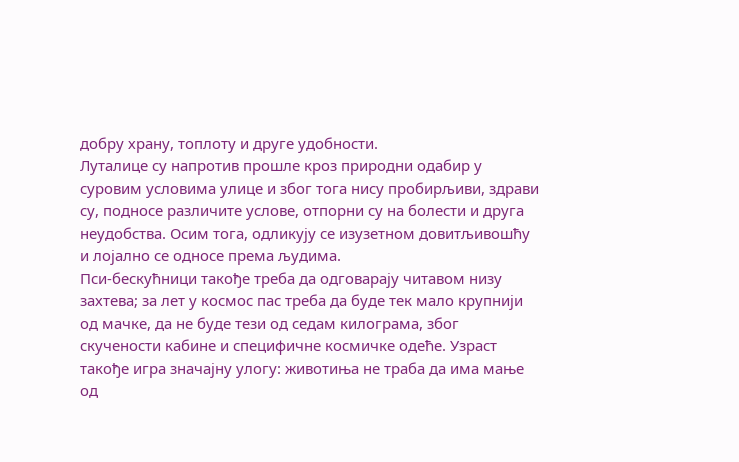добру храну, топлоту и друге удобности.
Луталице су напротив прошле кроз природни одабир у суровим условима улице и због тога нису пробирљиви, здрави су, подносе различите услове, отпорни су на болести и друга неудобства. Осим тога, одликују се изузетном довитљивошћу и лојално се односе према људима.
Пси-бескућници такође треба да одговарају читавом низу захтева; за лет у космос пас треба да буде тек мало крупнији од мачке, да не буде тези од седам килограма, због скучености кабине и специфичне космичке одеће. Узраст такође игра значајну улогу: животиња не траба да има мање од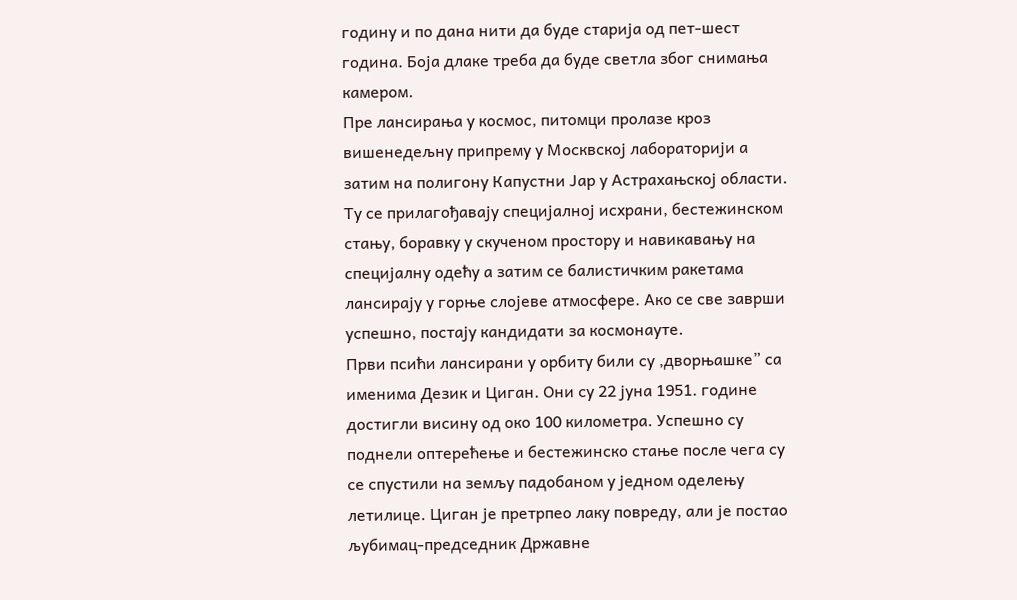годину и по дана нити да буде старија од пет-шест година. Боја длаке треба да буде светла због снимања камером.
Пре лансирања у космос, питомци пролазе кроз вишенедељну припрему у Москвској лабораторији а затим на полигону Капустни Јар у Астрахањској области. Ту се прилагођавају специјалној исхрани, бестежинском стању, боравку у скученом простору и навикавању на специјалну одећу а затим се балистичким ракетама лансирају у горње слојеве атмосфере. Ако се све заврши успешно, постају кандидати за космонауте.
Први псићи лансирани у орбиту били су ,дворњашке” са именима Дезик и Циган. Они су 22 јуна 1951. године достигли висину од око 100 километра. Успешно су поднели оптерећење и бестежинско стање после чега су се спустили на земљу падобаном у једном оделењу летилице. Циган је претрпео лаку повреду, али је постао љубимац-председник Државне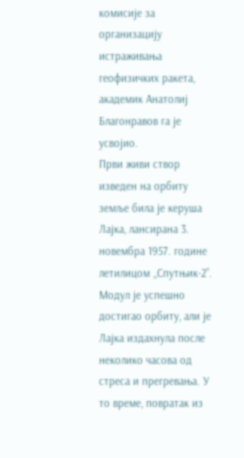комисије за организацију истраживања геофизичких ракета, академик Анатолиј Благонравов га је усвојио.
Први живи створ изведен на орбиту земље била је керуша Лајка, лансирана 3. новембра 1957. године летилицом ,,Спутњик-2”. Модул је успешно достигао орбиту, али је Лајка издахнула после неколико часова од стреса и прегревања. У то време, повратак из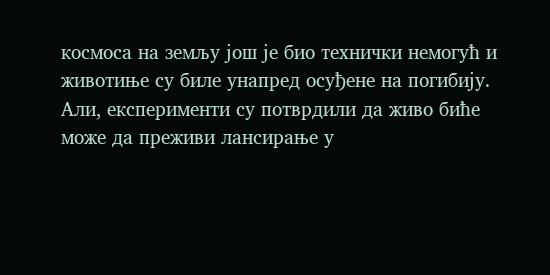космоса на земљу још је био технички немогућ и животиње су биле унапред осуђене на погибију. Али, експерименти су потврдили да живо биће може да преживи лансирање у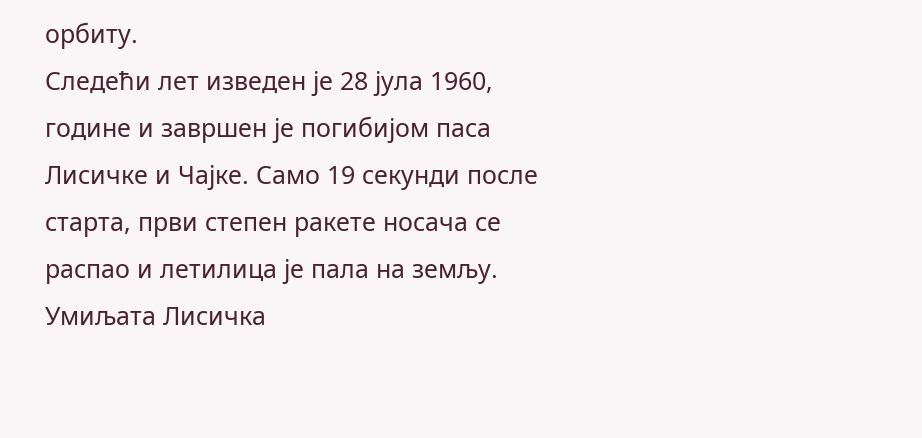орбиту.
Следећи лет изведен је 28 јула 1960, године и завршен је погибијом паса Лисичке и Чајке. Само 19 секунди после старта, први степен ракете носача се распао и летилица је пала на земљу. Умиљата Лисичка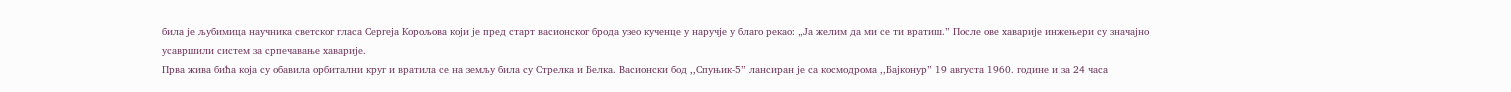била је љубимица научника светског гласа Сергеја Корољова који је пред старт васионског брода узео кученце у наручје у благо рекао: „Ја желим да ми се ти вратиш.” После ове хаварије инжењери су значајно усавршили систем за српечавање хаварије.
Прва жива бића која су обавила орбитални круг и вратила се на земљу била су Стрелка и Белка. Васионски бод ,,Спуњик-5” лансиран је са космодрома ,,Бајконур” 19 августа 1960. године и за 24 часа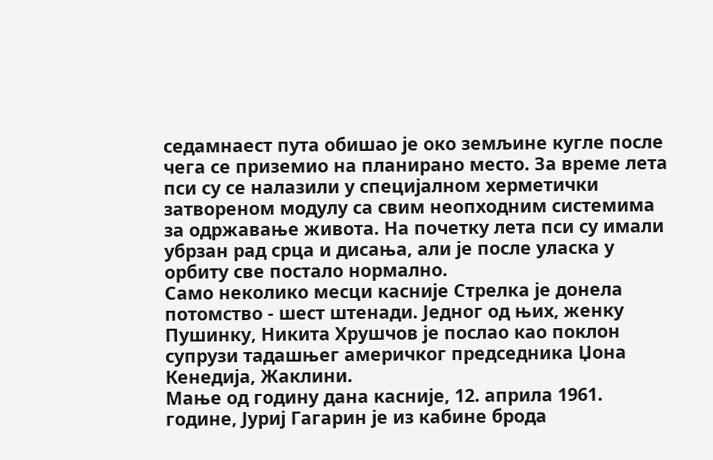седамнаест пута обишао је око земљине кугле после чега се приземио на планирано место. За време лета пси су се налазили у специјалном херметички затвореном модулу са свим неопходним системима за одржавање живота. На почетку лета пси су имали убрзан рад срца и дисања, али је после уласка у орбиту све постало нормално.
Само неколико месци касније Стрелка је донела потомство - шест штенади. Једног од њих, женку Пушинку, Никита Хрушчов је послао као поклон супрузи тадашњег америчког председника Џона Кенедија, Жаклини.
Мање од годину дана касније, 12. априла 1961. године, Јуриј Гагарин је из кабине брода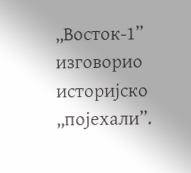,,Восток-1” изговорио историјско ,,појехали”.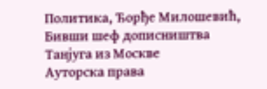Политика, Ђорђе Милошевић, Бивши шеф дописништва Танјуга из Москве
Ауторска права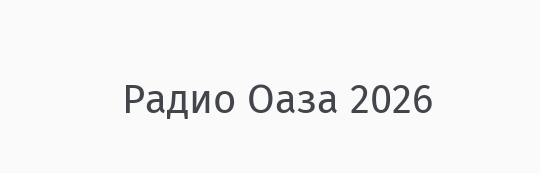Радио Оаза 2026